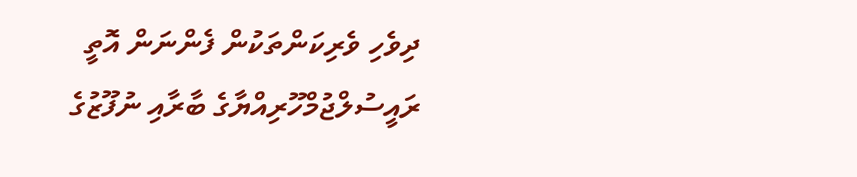ދިވެހި ވެރިކަންތަކުން ފެންނަން އޮތީ ރައީސުލްޖުމްހޫރިއްޔާގެ ބާރާއި ނުފޫޒުގެ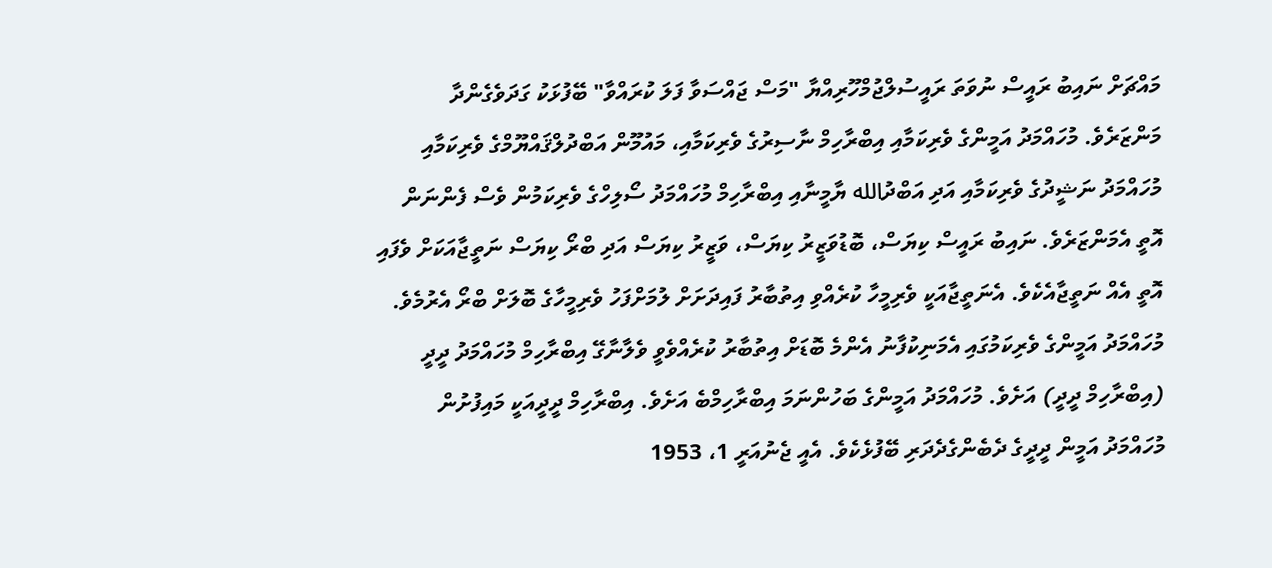މައްޗަށް ނައިބު ރައީސް ނުވަތަ ރައީސުލްޖުމްހޫރިއްޔާ "މަސް ޖައްސަވާ ފަލަ ކުރައްވާ" ބޭފުޅަކު ގަދަވެގެންދާ މަންޒަރެވެ. މުހައްމަދު އަމީންގެ ވެރިކަމާއި އިބްރާހިމް ނާސިރުގެ ވެރިކަމާއި، މައުމޫން އަބްދުލްޤައްޔޫމްގެ ވެރިކަމާއި މުހައްމަދު ނަޝީދުގެ ވެރިކަމާއި އަދި އަބްދުالله ޔާމީނާއި އިބްރާހިމް މުހައްމަދު ސޯލިހްގެ ވެރިކަމުން ވެސް ފެންނަން އޮތީ އެމަންޒަރެވެ. ނައިބު ރައީސް ކިޔަސް، ބޮޑުވަޒީރު ކިޔަސް، ވަޒީރު ކިޔަސް އަދި ބްރޯ ކިޔަސް ނަތީޖާއަކަށް ވެފައި އޮތީ އެއް ނަތީޖާއެކެވެ. އެނަތީޖާއަކީ ވެރިމީހާ ކުރެއްވި އިތުބާރު ފައިދަށަށް ލުމަށްފަހު ވެރިމީހާގެ ބޮލަށް ބްރޯ އެރުމެވެ.
މުހައްމަދު އަމީންގެ ވެރިކަމުގައި އެމަނިކުފާނު އެންމެ ބޮޑަށް އިތުބާރު ކުރެއްވެވީ ވެލާނާގޭ އިބްރާހިމް މުހައްމަދު ދީދީ (އިބްރާހިމް ދީދީ) އަށެވެ. މުހައްމަދު އަމީންގެ ބަހުންނަމަ އިބްރާހިމްބެ އަށެވެ. އިބްރާހިމް ދީދީއަކީ މައިފުށުން މުހައްމަދު އަމީން ދީދީގެ ދެބެންގެދެދަރި ބޭފުޅެކެވެ. އެއީ ޖެނުއަރީ 1، 1953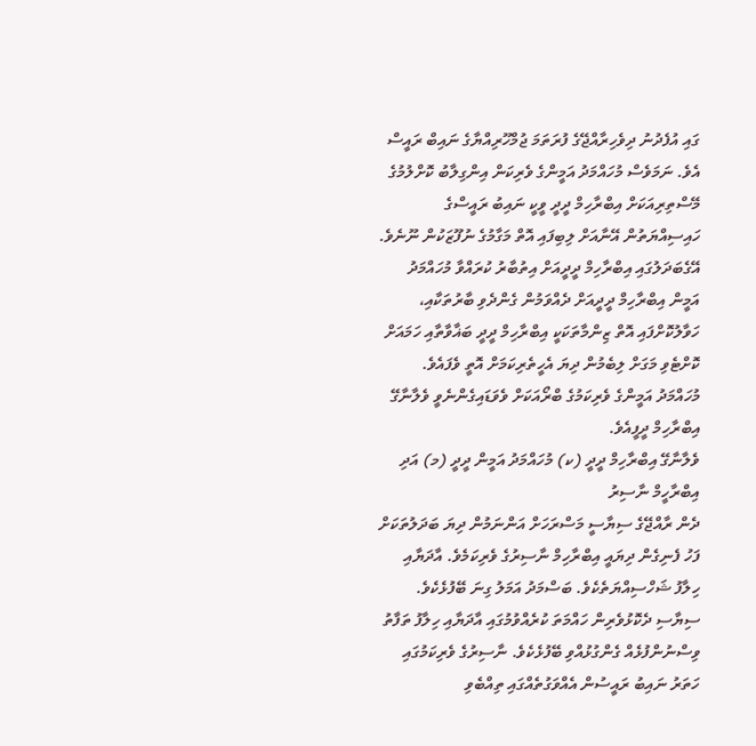ގައި އުފެދުނު ދިވެހިރާއްޖޭގެ ފުރަތަމަ ޖުމްހޫރިއްޔާގެ ނައިބް ރައީސް އެވެ. ނަމަވެސް މުހައްމަދު އަމީންގެ ވެރިކަން އިންގިލާބު ކޮށްލުމުގެ މޭސްތިރިއަކަށް އިބްރާހިމް ދީދީ ވީކީ ނައިބު ރައީސްގެ ހައިސިއްޔަތުން އޭނާއަށް ލިބިފައި އޮތް މަގާމުގެ ނުފޫޒަކުން ނޫނެވެ. އޭގެބަދަލުގައި އިބްރާހިމް ދީދީއަށް އިތުބާރު ކުރައްވާ މުހައްމަދު އަމީން އިބްރާހިމް ދީދީއަށް ދެއްވަމުން ގެންދެވި ބާރުތަކާއި، ހަވާލުކޮށްފައި އޮތް ޒިންމާތަކަކީ އިބްރާހިމް ދީދީ ބަޣާވާތާއި ހަމައަށް ކޮށްޓެވި މަގަށް ލިބެމުން ދިޔަ އެހީތެރިކަމަށް އޮތީ ވެފައެވެ. މުހައްމަދު އަމީންގެ ވެރިކަމުގެ ބްރޯއަކަށް ވެވަޑައިގެންނެވީ ވެލާނާގޭ އިބްރާހިމް ދީފީއެވެ.
ވެލާނާގޭ އިބްރާހިމް ދީދީ (ކ) މުހައްމަދު އަމީން ދީދީ (މ) އަދި އިބްރާހީމް ނާސިރު
ދެން ރާއްޖޭގެ ސިޔާސީ މަސްރަހަށް އަންނަމުން ދިޔަ ބަދަލުތަކަށް ފަހު ފެނިގެން ދިޔައީ އިބްރާހިމް ނާސިރުގެ ވެރިކަމެވެ. އާދަޔާއި ހިލާފު ޝަހްސިއްޔަތެކެވެ. ބަސްމަދު އަމަލު ގިނަ ބޭފުޅެކެވެ. ސިޔާސި ދެކޮޅުވެރިން ހައްމަތަ ކުރެއްވުމުގައި އާދަޔާއި ހިލާފު ތަފާތު ވިސްނުންފުޅެއް ގެންގުޅުއްވި ބޭފުޅެކެވެ. ނާސިރުގެ ވެރިކަމުގައި ހަތަރު ނައިބު ރައީސުން އެއްވަގުތެއްގައި ތިއްބެވި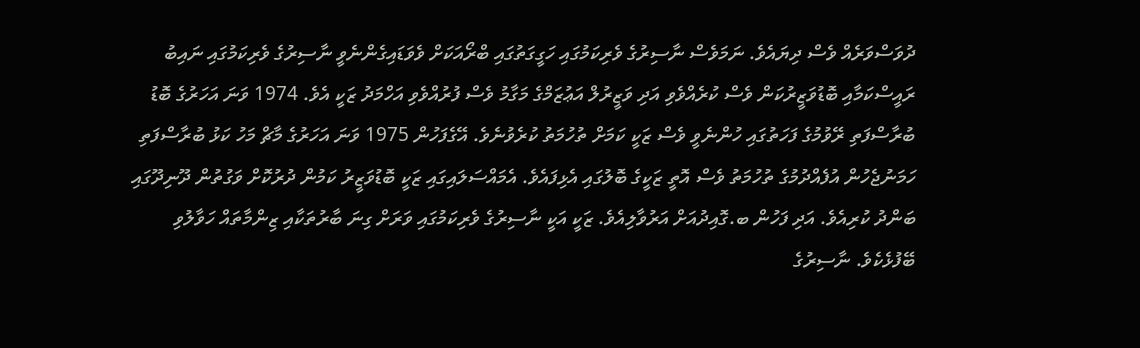ދުވަސްވަރެއް ވެސް ދިޔައެވެ. ނަމަވެސް ނާސިރުގެ ވެރިކަމުގައި ހަގީގަތުގައި ބްރޯއަކަށް ވެވަޑައިގެންނެވީ ނާސިރުގެ ވެރިކަމުގައި ނައިބު ރައީސްކަމާއި ބޮޑުވަޒީރުކަން ވެސް ކުރެއްވެވި އަދި ވަޒީރުލް އަޢުޒަމްގެ މަގާމު ވެސް ފުރުއްވެވި އަހްމަދު ޒަކީ އެވެ. 1974 ވަނަ އަހަރުގެ ބޮޑު ބުރާސްފަތި ރޭވުމުގެ ފަހަތުގައި ހުންނެވީ ވެސް ޒަކީ ކަމަށް ތުހުމަތު ކުރެވުނެވެ. އޭގެފަހުން 1975 ވަނަ އަހަރުގެ މާޗް މަހު ކަޅު ބުރާސްފަތި ހަމަނުޖެހުން އުފެއްދުމުގެ ތުހުމަތު ވެސް އޮތީ ޒަކީގެ ބޮލުގައި އެޅިފައެވެ. އެމައްސަލައިގައި ޒަކީ ބޮޑުވަޒީރު ކަމުން ދުރުކޮށް ވަގުތުން ދޫނިދޫގައި ބަންދު ކުރިއެވެ. އަދި ފަހުން ބ.ގޮއިދުއަށް އަރުވާލިއެވެ. ޒަކީ އަކީ ނާސިރުގެ ވެރިކަމުގައި ވަރަށް ގިނަ ބާރުތަކާއި ޒިންމާތައް ހަވާލުވި ބޭފުޅެކެވެ. ނާސިރުގެ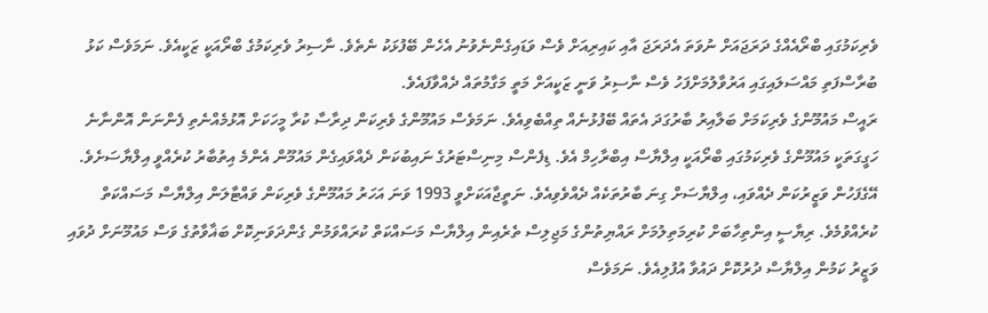ވެރިކަމުގައި ބްރޯއެއްގެ ދަރަޖައަށް ނުވަތަ އެދަރަޖަ އާއި ކައިރިއަށް ވެސް ވަޑައިގެންނެވުނު އެހެން ބޭފުޅަކު ނެތެވެ. ނާސިރު ވެރިކަމުގެ ބްރޯއަކީ ޒަކީއެވެ. ނަމަވެސް ކަޅު ބުރާސްފަތި މައްސަލައިގައި އަރުވާލުމަށްފަހު ވެސް ނާސިރު ވަނީ ޒަކީއަށް މަތީ މަގާމުތައް ދެއްވާފައެވެ.
ރައީސް މައުމޫންގެ ވެރިކަމަށް ބަލާއިރު ބާރުގަދަ އެތައް ބޭފުޅުނެއް ތިއްބެވިއެވެ. ނަމަވެސް މައުމޫންގެ ވެރިކަން ދިރާސާ ކުރާ މީހަކަށް އޮޅުމެއްނެތި ފެންނަން އޮންނާނެ ހަގީގަތަކީ މައުމޫންގެ ވެރިކަމުގައި ބްރޯއަކީ އިލްޔާސް އިބްރާހިމް އެވެ. ޑިފެންސް މިނިސްޓަރުގެ ނައިބުކަން ދެއްވައިގެން މައުމޫން އެންމެ އިތުބާރު ކުރެއްވީ އިލްޔާސަށެވެ. އޭގެފަހުން ވަޒީރުކަން ދެއްވައި، އިލްޔާސަށް ގިނަ ބާރުތަކެއް ދެއްވެވިއެވެ. ނަތީޖާއަކަށްވީ 1993 ވަނަ އަހަރު މައުމޫންގެ ވެރިކަން ވައްޓާލަން އިލްޔާސް މަސައްކަތް ކުރެއްވުމެވެ. ރިޔާސީ އިންތިހާބަށް ކުރިމަތިލުމަށް ރައްޔިތުންގެ މަޖިލިސް ތެރެއިން އިލްޔާސް މަސައްކަތް ކުރައްވަމުން ގެންދަވަނިކޮށް ބަޣާވާތުގެ ވަސް މައުމޫނަށް ދުވައި ވަޒީރު ކަމުން އިލްޔާސް ދުރުކޮށް ދައުވާ އުފުލިއެވެ. ނަމަވެސް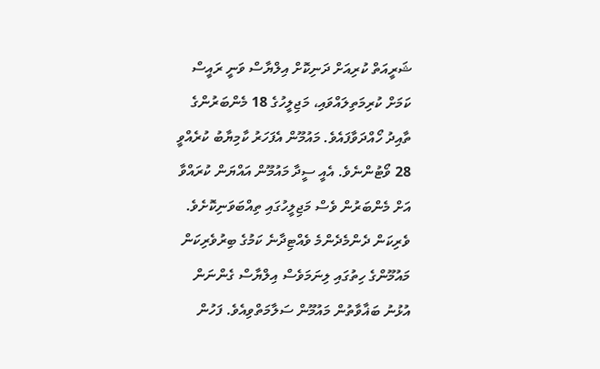ޝަރީއަތް ކުރިއަށް ދަނިކޮށް އިލްޔާސް ވަނީ ރައީސް ކަމަށް ކުރިމަތިލައްވައި، މަޖިލީހުގެ 18 މެންބަރުންގެ ތާއިދު ހޯއްދަވާފައެވެ. މައުމޫން އެފަހަރު ކާމިޔާބު ކުރެއްވީ 28 ވޯޓުންނެވެ. އެއީ ސީދާ މައުމޫން އައްޔަން ކުރައްވާ އަށް މެންބަރުން ވެސް މަޖިލީހުގައި ތިއްބަވަނިކޮށެވެ. ވެރިކަން ދެންމެދެންމެ ވެއްޓިދާނެ ކަމުގެ ބިރުވެރިކަން މައުމޫންގެ ހިތުގައި ލިނަމަވެސް އިލްޔާސް ގެންނަން އުޅުނު ބަޣާވާތުން މައުމޫން ސަލާމަތްވިއެވެ. ފަހުން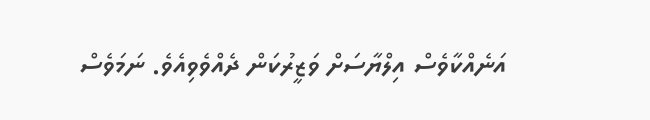އަނެއްކާވެސް އިލްޔާސަށް ވަޒީރުކަން ދެއްވެވިއެވެ. ނަމަވެސް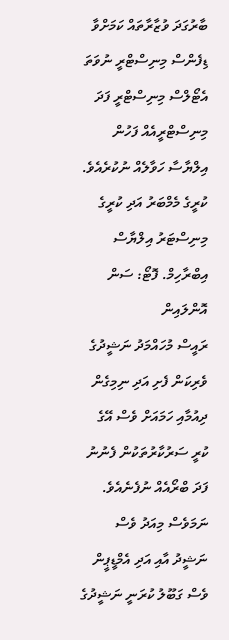ބާރުގަދަ ވުޒާރާތައް ކަމަށްވާ ޑިފެންސް މިނިސްޓްރީ ނުވަތަ އެޓޯލްސް މިނިސްޓްރީ ފަދަ މިނިސްޓްރީއެއް ފަހުން އިލްޔާސާ ހަވާލެއް ނުކުރެއެވެ.
ކުރީގެ މެމްބަރު އަދި ކުރީގެ މިނިސްޓަރު އިލްޔާސް އިބްރާހިމް. ފޮޓޯ: ސަން އޮންލައިން
ރައީސް މުހައްމަދު ނަޝީދުގެ ވެރިކަން ފެށި އަދި ނިމިގެން ދިއުމާއި ހަމައަށް ވެސް އޭގެ ކުރީ ސަރުކާރުތަކުން ފެނުނު ފަދަ ބްރޯއެއް ނުފެނެއެވެ. ނަމަވެސް މިއަދު ވެސް ނަޝީދު އާއި އަދި އެމްޑީޕީން ވެސް ގަބޫލު ކުރަނީ ނަޝީދުގެ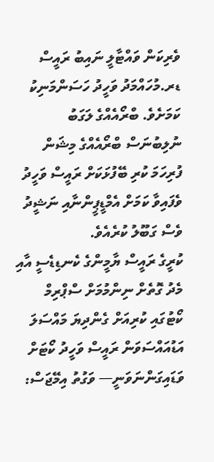ވެރިކަން ވައްޓާލީ ނައިބު ރައީސް ޑރ.މުހައްމަދު ވަހީދު ހަސަންމަނިކު ކަމަށެވެ. ބްރޯއެއްގެ ލަގަބު ނުލިބުނަސް ބްރޯއެއްގެ މިޝަން ފުރިހަމަ ކުރި ބޭފުޅަކަށް ރައީސް ވަހީދު ވެފައިވާ ކަމަށް އެމްޑީޕީންނާއި ނަޝީދު ވެސް ގަބޫލު ކުރެއެވެ.
ކުރީގެ ރައީސް ޔާމީންގެ ކެނޑިޑެސީ އާއި މެދު ގޮތެށް ނިންމުމަށް ސްޕްރިމް ކޯޓުގައި ކުރިއަށް ގެންދިޔަ މައްސަލަ އަޑުއައްސަވަން ރައީސް ވަހީދު ކޯޓަށް ވަޑައިގަންނަވަނީ— ވަގުތު އިމޭޖަސް: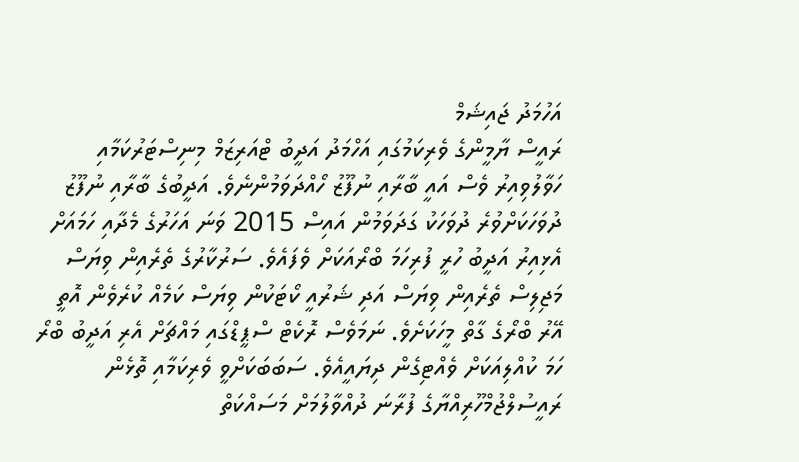އަހުމަދު ޖައިޝަމް
ރައީސް ޔާމީންގެ ވެރިކަމުގައި އަހްމަދު އަދީބު ޓްއަރިޒަމް މިނިސްޓަރުކަމާއި ހަވާލުވިއިރު ވެސް އައީ ބާރާއި ނުފޫޒު ހޯއްދަވަމުންނެވެ. އަދީބުގެ ބާރާއި ނުފޫޒު ދުވަހަކަށްވުރެ ދުވަހަކު ގަދަވަމުން އައިސް 2015 ވަނަ އަހަރުގެ މެދާއި ހަމައަށް އެޅިއިރު އަދީބު ހުރީ ފުރިހަމަ ބްރޯއަކަށް ވެފައެވެ. ސަރުކާރުގެ ތެރެއިން ވިޔަސް މަޖިލިސް ތެރެއިން ވިޔަސް އަދި ޝަރުއީ ކޯޓަކުން ވިޔަސް ކަމެއް ކުރެވެން އޮތީ އޭރު ބްރޯގެ ގާތް މީހަކަށެވެ. ނަމަވެސް ރޮކެޓް ސްޕީޑްގައި މައްޗަށް އެރި އަދީބު ބްރޯ ހަމަ ކުއްލިއަކަށް ވެއްޓިގެން ދިޔައީއެވެ. ސަބަބަކަށްވީ ވެރިކަމާއި ތޮޅެން ރައީސުލްޖުމްހޫރިއްޔާގެ ފުރާނަ ދުއްވާލުމަށް މަސައްކަތް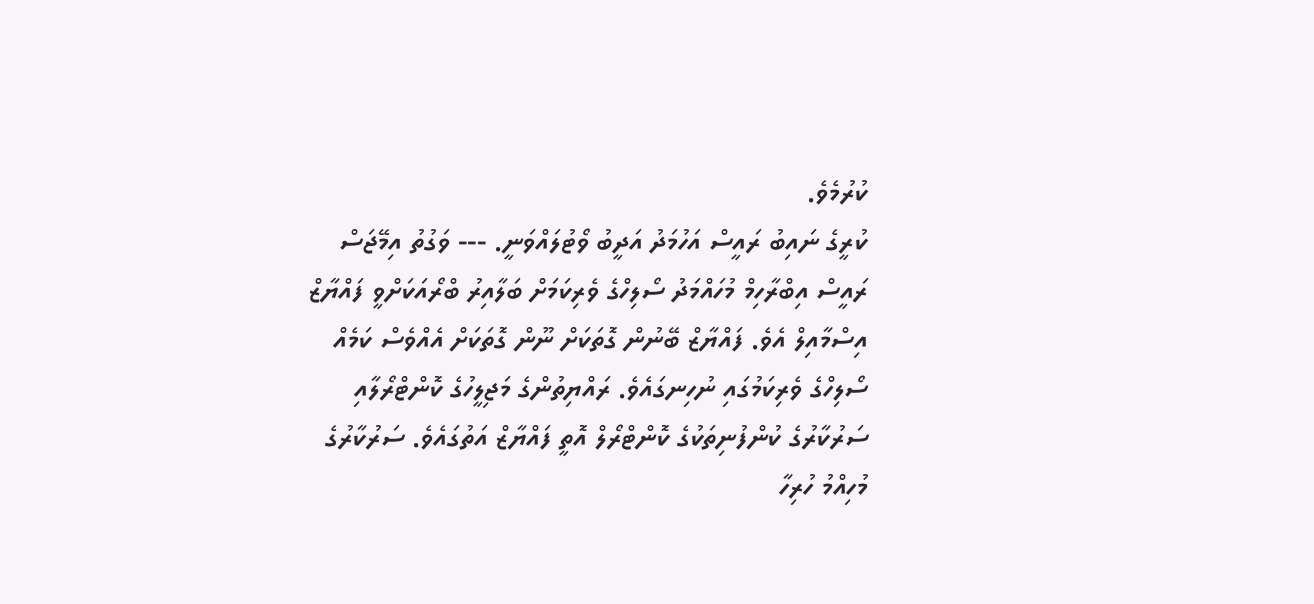ކުރުމެވެ.
ކުރީގެ ނައިބު ރައީސް އަހުމަދު އަދީބު ވޯޓުލައްވަނީ. --- ވަގުތު އިމޭޖަސް
ރައީސް އިބްރާހިމް މުހައްމަދު ސޯލިހްގެ ވެރިކަމަށް ބަލާއިރު ބްރޯއަކަށްވީ ފައްޔާޒް އިސްމާއިލް އެވެ. ފައްޔާޒް ބޭނުން ގޮތަކަށް ނޫން ގޮތަކަށް އެއްވެސް ކަމެއް ސޯލިހްގެ ވެރިކަމުގައި ނުހިނގައެވެ. ރައްޔިތުންގެ މަޖިލީހުގެ ކޮންޓްރޯލާއި ސަރުކާރުގެ ކުންފުނިތަކުގެ ކޮންޓްރޯލް އޮތީ ފައްޔާޒް އަތުގައެވެ. ސަރުކާރުގެ މުހިއްމު ހުރިހާ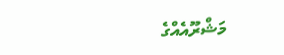މަޝްރޫއެއްގެ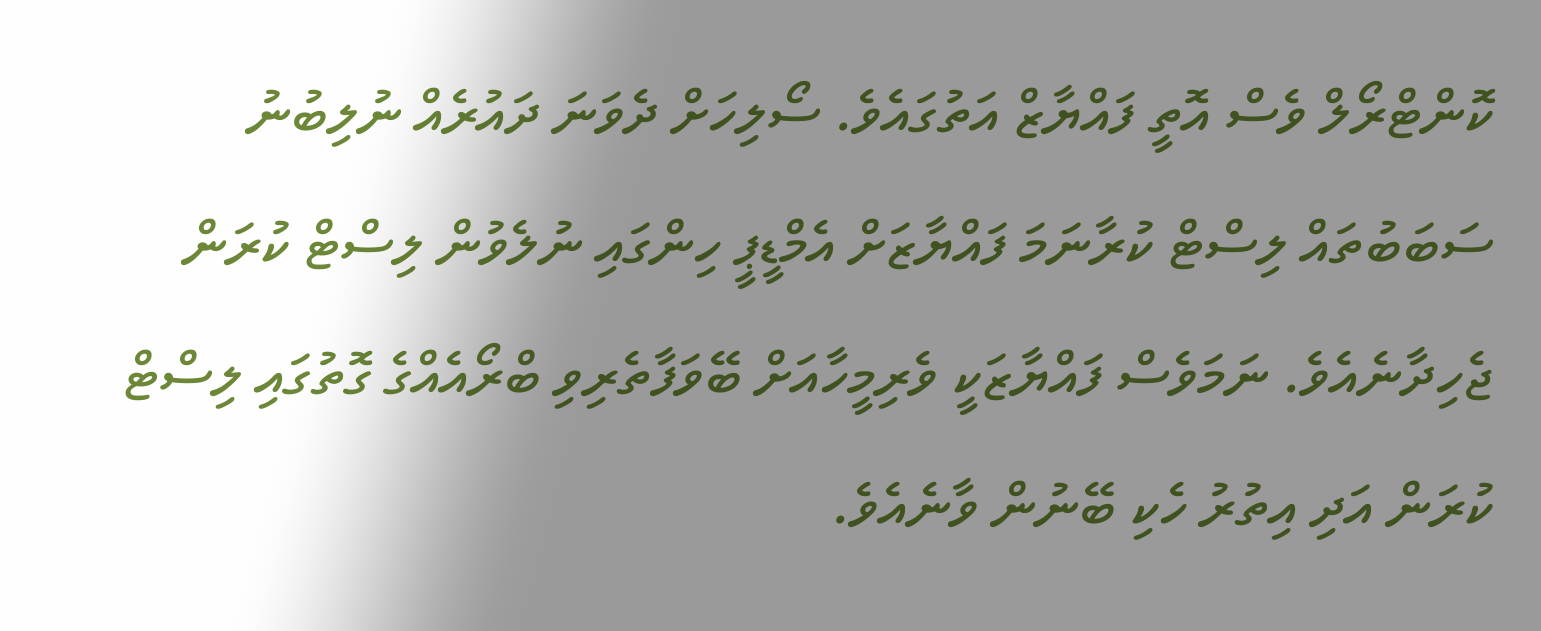ކޮންޓްރޯލް ވެސް އޮތީ ފައްޔާޒް އަތުގައެވެ. ސޯލިހަށް ދެވަނަ ދައުރެއް ނުލިބުނު ސަބަބުތައް ލިސްޓް ކުރާނަމަ ފައްޔާޒަށް އެމްޑީޕީ ހިންގައި ނުލެވުން ލިސްޓް ކުރަން ޖެހިދާނެއެވެ. ނަމަވެސް ފައްޔާޒަކީ ވެރިމީހާއަށް ބޭވަފާތެރިވި ބްރޯއެއްގެ ގޮތުގައި ލިސްޓް ކުރަން އަދި އިތުރު ހެކި ބޭނުން ވާނެއެވެ.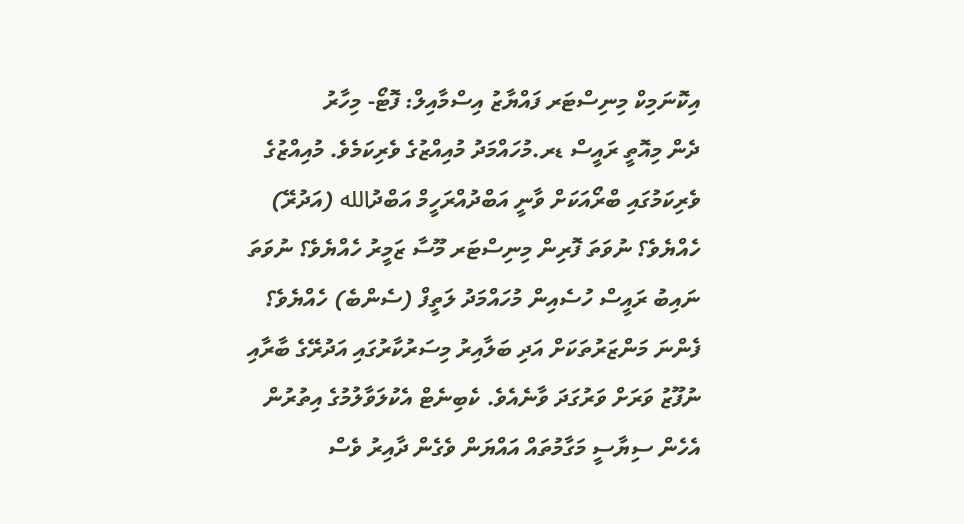އިކޮނަމިކް މިނިސްޓަރ ފައްޔާޒު އިސްމާއިލް: ފޮޓޯ- މިހާރު
ދެން މިއޮތީ ރައީސް ޑރ.މުހައްމަދު މުއިއްޒުގެ ވެރިކަމެވެ. މުއިއްޒުގެ ވެރިކަމުގައި ބްރޯއަކަށް ވާނީ އަބްދުއްރަހީމް އަބްދުالله (އަދުރޭ) ހެއްޔެވެ؟ ނުވަތަ ފޮރިން މިނިސްޓަރ މޫސާ ޒަމީރު ހެއްޔެވެ؟ ނުވަތަ ނައިބު ރައީސް ހުސެއިން މުހައްމަދު ލަތީފް (ސެންބެ) ހެއްޔެވެ؟
ފެންނަ މަންޒަރުތަކަށް އަދި ބަލާއިރު މިސަރުކާރުގައި އަދުރޭގެ ބާރާއި ނުފޫޒު ވަރަށް ވަރުގަދަ ވާނެއެވެ. ކެބިނެޓް އެކުލަވާލުމުގެ އިތުރުން އެހެން ސިޔާސީ މަގާމުތައް އައްޔަން ވެގެން ދާއިރު ވެސް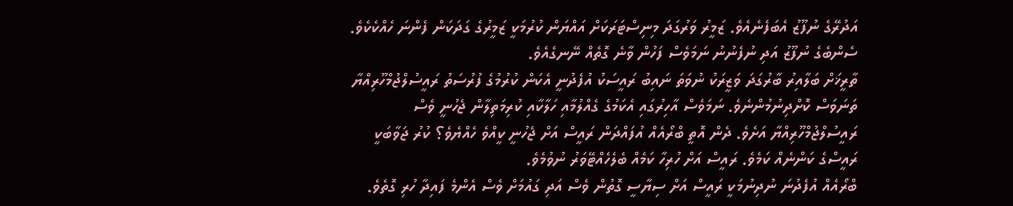އަދުރޭގެ ނުފޫޒު އެބަފެނެއެވެ. ޒަމީރު ވަރުގަދަ މިނިސްޓަރަކަށް އައްޔަން ކުރުމަކީ ޒަމީރުގެ ގަދަކަން ފެންނަ ހެއްކެކެވެ. ސެންބެގެ ނުފޫޒު އަދި ނުފެނުނު ނަމަވެސް ފަހުން ވާނެ ގޮތެއް ނޭނގެއެވެ.
ތާރީޚަށް ބަލާއިރު ބާރުގަދަ ވަޒީރަކު ނުވަތަ ނައިބު ރައީސަކު އުފެދުނީ އެކަން ކުރުމުގެ ފުރުސަތު ރައީސުލްޖުމްހޫރިއްޔާ ތަނަވަސް ކޮށްދިނުމުންނެވެ. ނަމަވެސް އާހިރުގައި އެކަމުގެ ގެއްލުމާއި ހަލާކާއި ކުރިމަތިލާން ޖެހުނީ ވެސް ރައީސުލްޖުމްހޫރިއްޔާ އަށެވެ. ދެން އޮތީ ބްރޯއެއް އުފައްދަން ރައީސް އަށް ޖެހުނީ ކީއްވެ ހެއްޔެވެ؟ ކުރު ޖަވާބަކީ ރައީސްގެ ކަންނެއް ކަމެވެ. ރައީސް އަށް ހުރިހާ ކަމެއް ބެލެހެއްޓޭވަރު ނުވުމެވެ.
ބްރޯއެއް އުފެދުނަ ނުދިނުމަކީ ރައީސް އަށް ސިޔާސީ ގޮތުން ވެސް އަދި ގައުމަށް ވެސް އެންމެ ފައިދާ ހުރި ގޮތެވެ.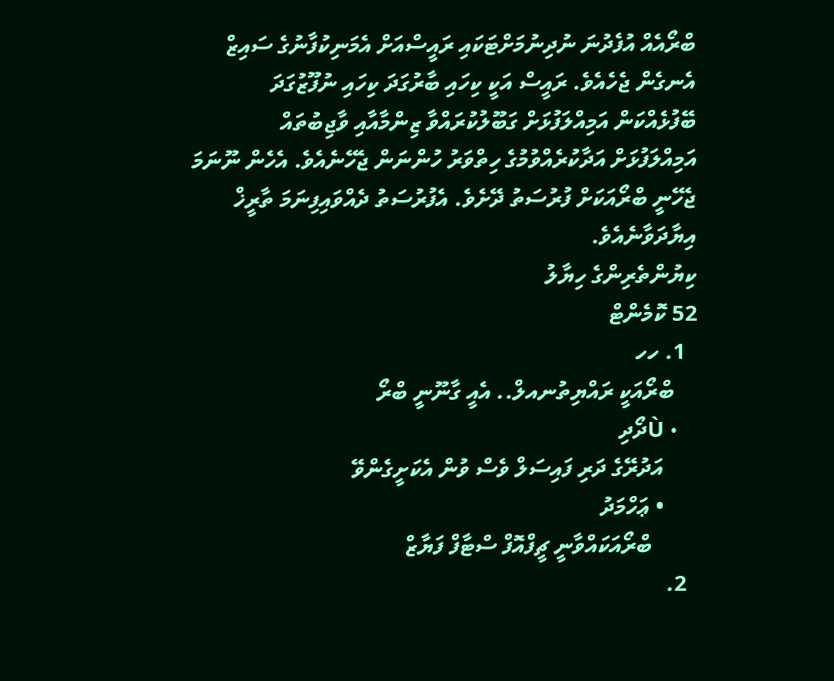ބްރޯއެއް އުފެދުނަ ނުދިނުމަށްޓަކައި ރައީސްއަށް އެމަނިކުފާނުގެ ސައިޒް އެނގެން ޖެހެއެވެ. ރައީސް އަކީ ކިހައި ބާރުގަދަ ކިހައި ނުފޫޒުގަދަ ބޭފުޅެއްކަން އަމިއްލަފުޅަށް ގަބޫލުކުރައްވާ ޒިންމާއާއި ވާޖިބުތައް އަމިއްލަފުޅަށް އަދާކުރެއްވުމުގެ ހިތްވަރު ހުންނަން ޖެހޭނެއެވެ. އެހެން ނޫނަމަ ޖެހޭނީ ބްރޯއަކަށް ފުރުސަތު ދޭށެވެ. އެފުރުސަތު ދެއްވައިފިނަމަ ތާރީޚް އިޔާދަވާނެއެވެ.
ކިޔުންތެރިންގެ ހިޔާލު
52 ކޮމެންޓް
  1. ހހ
    ބްރޯއަކީ ރައްޔިތުނއލް.. އެއީ ގާނޫނީ ބްރޯ
    • Ùދޯދި
      އަދުރޭގެ ދަރި ފައިސަލް ވެސް ވުން އެކަށީގެންވޭ
      • ޢަހްމަދު
        ބްރޯއަކައްވާނީ ޗީފްއޮފް ސްޓާފް ފަޔާޒް
  2.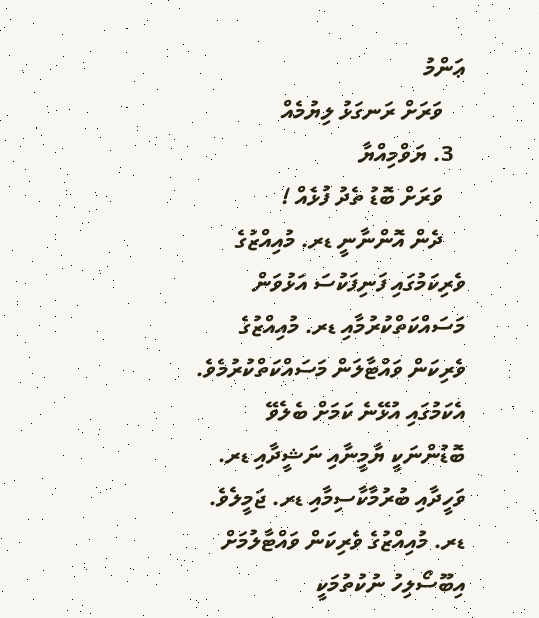ޢަންމު
    ވަރަށް ރަނގަޅު ލިޔުމެއް
  3. ޔަވްމިއްޔާ
    ވަރަށް ބޮޑު ތެދު ފުޅެއް !
    ދެން އޮންނާނީ ޑރ. މުއިއްޒުގެ ވެރިކަމުގައި ފަނިފަކުސަ އަޅުވަން މަސައްކަތްކުރުމާއި ޑރ. މުއިއްޒުގެ ވެރިކަން ވައްޓާލަން މަސައްކަތްކުރުމެވެ. އެކަމުގައި އުޅޭނެ ކަމަށް ބެލެވޭ ބޮޑުންނަކީ ޔާމީނާއި ނަޝީދާއި ޑރ. ވަހީދާއި ބުރުމާކާސިމާއި ޑރ. ޖަމީލެވެ. ޑރ. މުއިއްޒުގެ ވެރިކަން ވައްޓާލުމަށް އިބޫސޯލިހު ނުކުތުމަކީ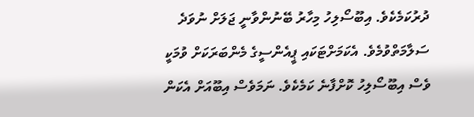ދުރުކަމެކެވެ. އިބޫސޯލިހު މިހާރު ބޭނުންވާނީ ޖަލަށް ނުވަދެ ސަލާމަތްވުމެވެ. އެކަމަށްޓަކައި ޕީއެންސީގެ މެންބަރަކަށް ވުމަކީ ވެސް އިބޫސޯލިހު ކޮށްފާނެ ކަމެކެވެ. ނަމަވެސް އިބޫއަށް އެކަން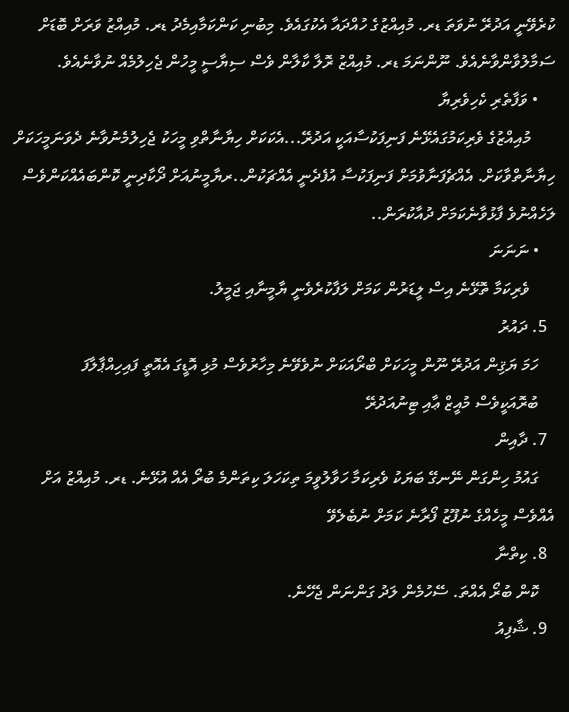ކުރެވޭނީ އަދުރޭ ނުވަތަ ޑރ. މުއިއްޒުގެ ހުއްދައާ އެކުގައެވެ. މިބުނި ކަންކަމާއިމެދު ޑރ. މުއިއްޒު ވަރަށް ބޮޑަށް ސަމާލުވާންވާނެއެވެ. ނޫންނަމަ ޑރ. މުއިއްޒު ރޮލާ ކާލާން ވެސް ސިޔާސީ މީހުން ޖެހިލުމެއް ނުވާނެއެވެ.
    • ވަފާތެރި ކެހިވެރިޔާ
      މުއިއްޒުގެ ވެރިކަމުގައެޅޭނެ ފަނިފަކުސާއަކީ އަދުރޭ...އެކަކަށް ހިޔާނާތްވި މީހަކު ޖެހިލުމެނުވާނެ ދެވަނަމީހަކަށް ހިޔާނާތްވާކަށް. އެއްޗެފަނާވުމަށް ފަނިފަކުސާ އުފެދެނީ އެއްޗަކުން..ރޔާމީނުއަށް ދޯކާދިނީ ކޮންބައެއްކަންވެސް ލަހެއްނުވެ ފާޅުވާނެކަމަށް ދުއާކުރަން..
    • ނަނަނަ
      ވެރިކަމާ ތޮޅޭނެ އިސް ލީޑަރުން ކަމަށް ލަފާކުރެވެނީ ޔާމީނާއި ޖަމީލު.
  5. ދައުރު
    ހަމަ ޔަޤިން އަދުރޭ ނޫން މީހަކަށް ބްރޯއަކަށް ނުވެވޭނެ މިހާރުވެސް މުޅި އޮޑީގަ އެއޮތީ ފައިހިއްޕާލާފަ
    ބުރޮއަކީވެސް މުއީޒް ޢާއި ޓިނުއަދުރޭ
  7. ދާއިން
    ގައުމު ހިންގަން ނޭނގޭ ބަޔަކު ވެރިކަމާ ހަވާލުވީމަ ތިކަހަލަ ކިތަންމެ ބުރޯ އެއް އުޅޭނެ. ޑރ. މުއިއްޒު އަށް އެއްވެސް މީހެއްގެ ނުފޫޒު ފޯރާނެ ކަމަށް ނުބެލެވޭ
  8. ކިތްނާ
    ކޮން ބުރޯ އެއްތަ. ސޭހުމެން ލަދު ގަންނަން ޖެހޭނެ.
  9. ޝާފިއު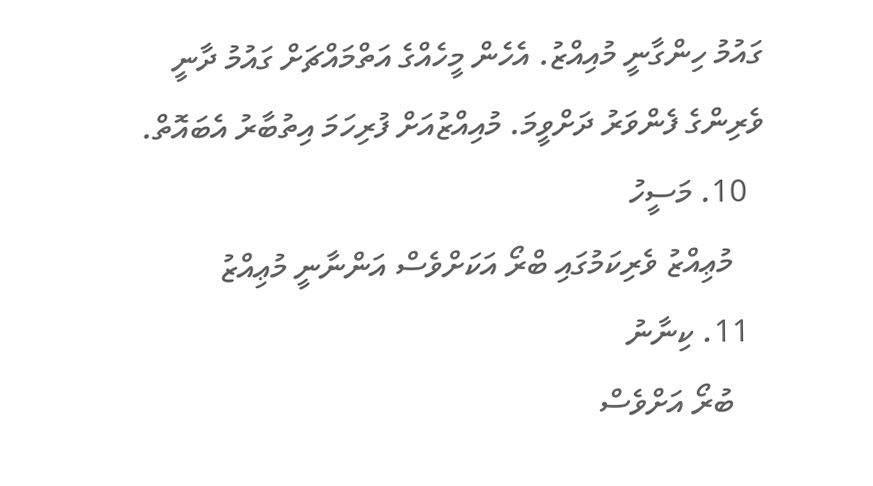ގައުމު ހިންގާނީ މުއިއްޒު. އެހެން މީހެއްގެ އަތްމައްޗަށް ގައުމު ދާނީ ވެރިންގެ ފެންވަރު ދަށްވީމަ. މުއިއްޒުއަށް ފުރިހަމަ އިތުބާރު އެބައޮތް.
  10. މަސީހު
    މުޢިއްޒު ވެރިކަމުގައި ބްރޯ އަކަށްވެސް އަންނާނީ މުޢިއްޒު
  11. ކިނާނު
    ބުރޯ އަށްވެސް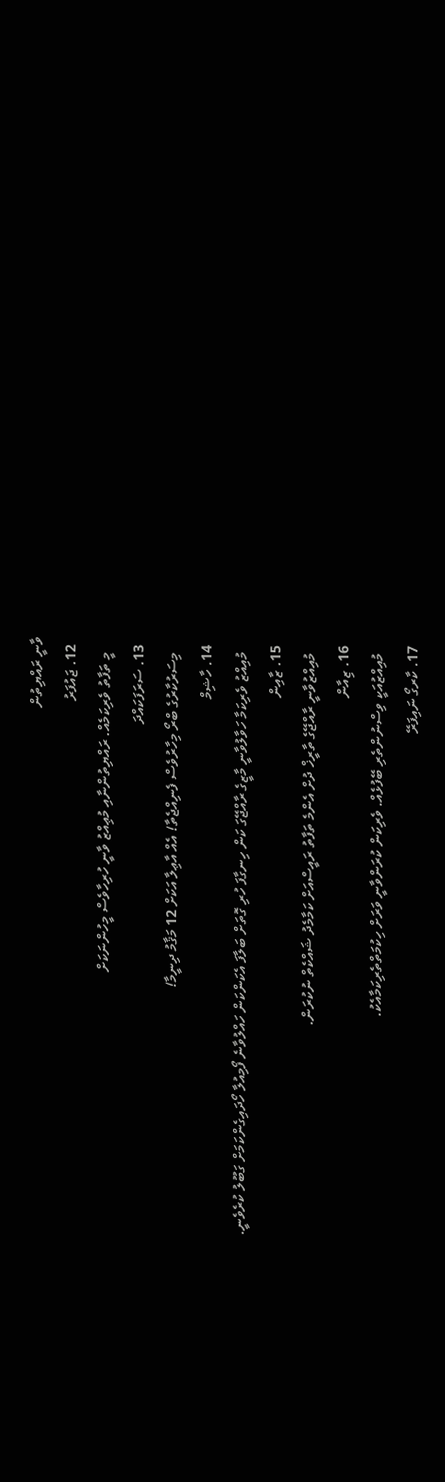ވާނީ ރައްޔިތުން
  12. ޖައުފަރު
    މީ ތަފާތު ވެރިކަމެއް. ރައްޔިތުންނާއި މުޢިއްޒު ވާނީ ހުރިހާވެސް މީހުންނަކަށް
  13. ސަރަފަކައްދަ
    މިސަރުކާރުގެ ބްރޯ މިހާރުވެސް ފެނިއްޖެތާ! އެއް އާޢިލާ އަކަށް 12 މަޤާމު ދިނީމާ!
  14. ހާޝިމް
    މުއިއްޒު ވެރިކަމާ ހަވާލުވާނީ މާޒީގެ ރާއްޖޭގަ ކަން ހިނގާފަ ހުރި ގޮތަށް ބަލާފަ އެކަންކަން ހައްލުވާނެ ފޯމިއުލާ ހޯދައިގެންކަމަށް ގަބޫލު ކުރެވެނީ.
  15. ޒާއިން
    މުއިއްޒުވާނީ ރާއްޖޭގެ ތާރީޚް ދުށް އެންމެ ތަފާތު ރައީސްއަށް ކަމާމެދު ޝައްކެތް ނުކުރަން.
  16. ޒިއާން
    މުއިއްޒުއަކީ ވިސްނުންތެރި ބޭފުޅެއް. ވެރިކަން ކުރަންވާނީ ވަރަށް ހިކުމަތްތެރިކަމާއެކު.
  17. ކާރގޯ ނައިފަރޭ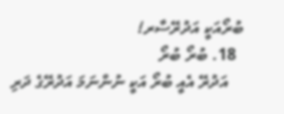ބުރޯއަކީ އަދުރޭސާރ!
  18. ބުރޯ ބުރޯ
    އަދުރޭ އެއީ ބުރޯ އަކީ ނުންނަމަ އަދުރޭގެ ދަރި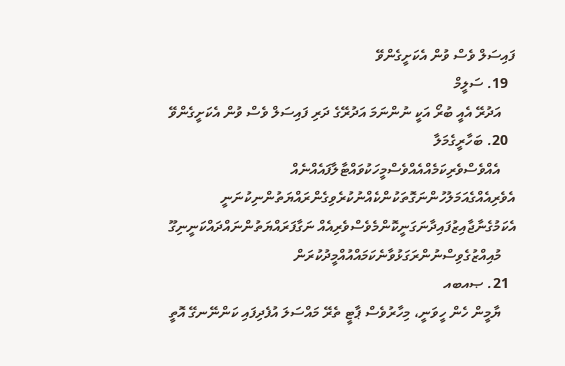ފައިސަލް ވެސް ވުން އެކަށީގެންވޭ
  19. ސަލީމް
    އަދުރޭ އެއީ ބުރޯ އަކީ ނުންނަމަ އަދުރޭގެ ދަރި ފައިސަލް ވެސް ވުން އެކަށީގެންވޭ
  20. ބަހާރީގެމަލާ
    އެއްވެސްވެރިކަމެއްއެއްވެސްމީހަކުވައްޓާލާފައެއްނެއް އެވެރިއެއްގެއަމަލުހުންނަގޮތަކުންކެއްނުކުރެވިގެންރައްޔަތުންނިކުނަނީ އެކަމުގެނާޖާއިޒުފައިދާނަގަނީކޮންމެވެސްވެރިއެއް ނަގާފަރައްޔަތުންނައްދައްކަނީނިގޫ
    މުއިއްޒުގެވިސްނުންރަގަޅުވާނެކަމައްއުއްމީދުކުރަން
  21. ޞއބއ
    ޔާމީން ހެން ހީވަނީ، މިހާރުވެސް ޕާޓީ ތެރޭ މައްސަލަ އުފެދިފައި ކަންނޭނގޭ އޮތީ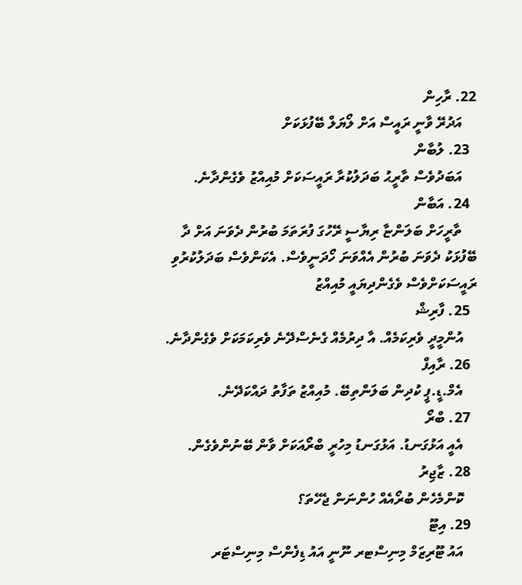22. ރާހިން
    އަދުރޭ ވާނީ ރައީސް އަށް ލޯޔަލް ބޭފުޅަކަށް
  23. ލުބާން
    އަބަދުވެސް ތާރީޙު ބަދަލުކުރާ ރައީސަކަށް މުއިއްޒު ވެގެންދާނެ.
  24. އަބާން
    ތާރީހަށް ބަލަންޏާ ރިޔާސީ ރޭހުގަ ފުރަތަމަ ބުރުން ދެވަނަ އަށް ދާ ބޭފުޅަކު ދެވަނަ ބުރުން އެއްވަނަ ހޯދަނީވެސް. އެކަންވެސް ބަދަލުކުރުވި ރައީސަކަށްވެސް ވެގެންދިޔައީ މުއިއްޒު
  25. ފާރިޝް
    އުންމީދީ ވެރިކަމެއް. އާ ދިރުމެއް ގެނެސްދޭނެ ވެރިކަމަކަށް ވެގެންދާނެ.
  26. ރާއިފް
    އެމް.ޑީ.ޕީ ކުދިން ބަލަންތިބޭ. މުއިއްޒު ތަފާތު ދައްކަދޭނެ.
  27. ބްރޯ
    އެއީ އަޅުގަނޑު. އަޅުގަނޑު މިހުރީ ބްރޯއަކަށް ވާން ބޭނުންވެގެން.
  28. ޒާޖިރު
    ކޮންމެހެން ބުރޯއެއް ހުންނަން ޖެހޭތަ؟
  29. އިޓޫ
    އައު ޓޫރިޒަމް މިނިސްޓރ ނޫނީ އައު ޑިފެންސް މިނިސްޓަރ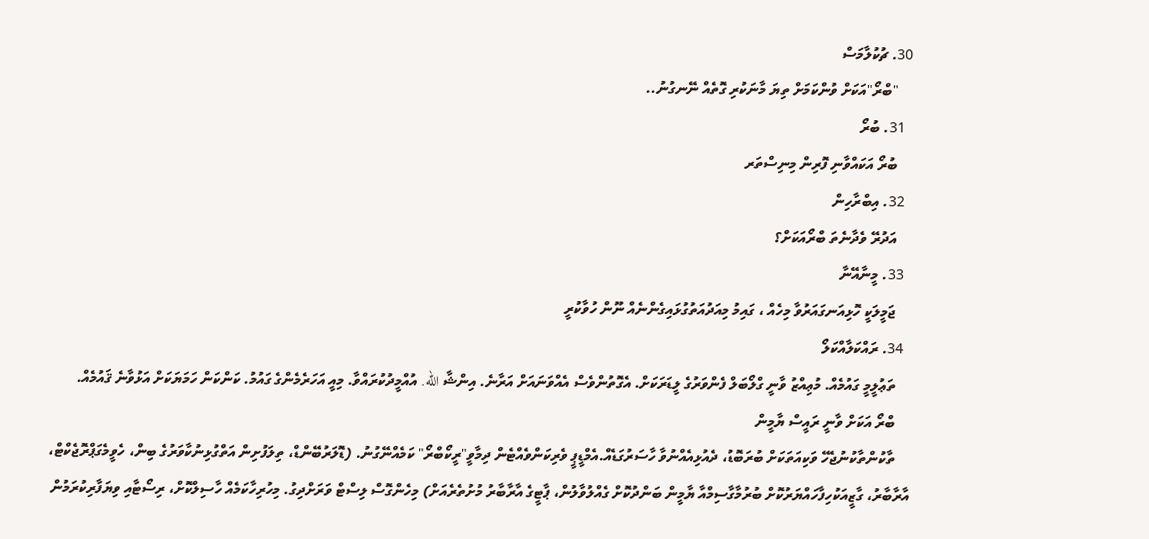30. ޗުކުލާމަސް
    "ބްރޯ"އަކަށް ވުންކަމަށް ތިޔަ މާނަކުރި ގޮތެއް ނޭނގުނު..
  31. ބުރޯ
    ބުރޯ އަކައްވާނި ފޮރިން މިނިސްތަރ
  32. އިބްރާހިން
    އަދުރޭ ވެދާނެތަ ބްރޯއަކަށް؟
  33. މީނާއޭނާ
    ޖަމީލަކީ ހޮޅިއަނގައަރުވާ މިހެއް ، ގައިމު މިއަދުއަތުގުޅައިގެންނެއް ނޫން ހުވާކުރީ
  34. ރައްކަލާއްކަލޯ
    ތަޢުލީމީ ގައުމެއް. މުޢިއްޒު ވާނީ ގްލޯބަލް ފެންވަރުގެ ލީޑަރަކަށް. އެގޮތުންވެސް އެއްވަނައަށް އަރާނެ. އިންޝާ الله. އުއްމީދުކުރައްވާ. މިއީ އަހަރެމެންގެ ގައުމު. ކަންކަން ހަމަޔަކަށް އަޅުވާނެ ޤައުމެއް.
    ބްރޯ އަކަށް ވާނީ ރައީސް ޔާމީން
    ތާކުންތާކުނުޖެހޭ ވަކިއަތަކަށް ބުރަބޮޑު، ދެއުޅިއެއްނުވާ ހާސަރުގަޑެއް.އެމްޑީޕީ ވެރިކަންވެއްޓެން ދިމާވީ"ރީކޯބްރޯ" ކަމެއްނޭގުނު. (ޑޮލަރުބޭންޑް، ތިލަފުށިން އަތްގުޅިނުކާވަރުގެ ބިން، ހެވީމެގަޕްރޮޖެކްޓް، އާރާބާރު، ގާޒީއަކުހިފާހައްޔަރުކޮށް ބުރުމާގާސިމްއާ ޔާމީން ބަންދުކޮށް ގެއްލުވާލުން، ޕާޓީގެ އާރާބާރު މުށުތެރެއަށް) މިހެންގޮސް ލިސްޓް ވަރަށްދިގު. މިހުރިހާކަމެއް ހާސިލްކޮށް، ރިސޯޓާއި ވިޔަފާރިކުރަމުން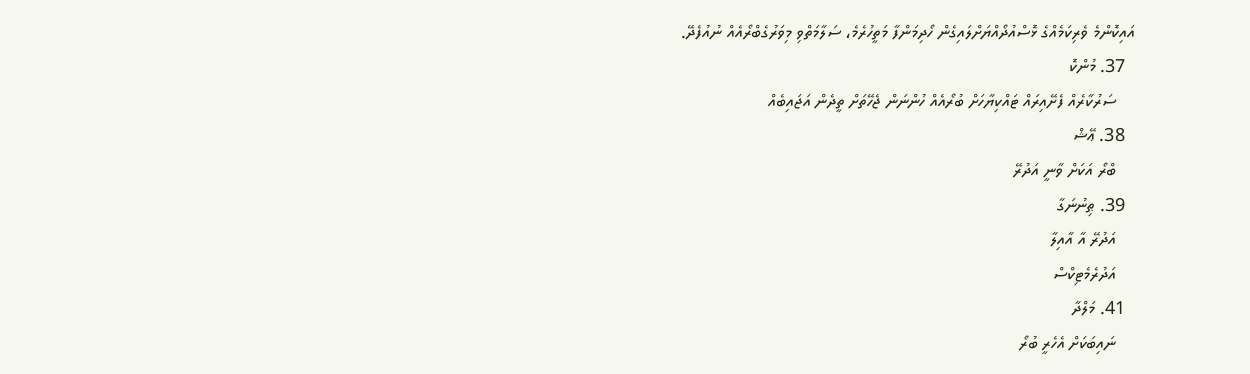އައިކޮންމެ ވެރިކަމެއްގެ ޅޮސްއުދޯއްޔަށްލައިގެން ހޯދިމަންފާ މަތީހުރެމެ، ސަލާމަތްވި މިވަރުގެބްރޯއެއް ނުއުފެދޭ.
  37. މުންކޮ
    ސަރުކާރެއް ފެށޭއިރައް ޓައްކިޔާހަށް ބުރޯއެއް ހުންނަން ޖެހޭތަށް ތީދެން އަޖައިބެއް
  38. ޢޭޝް
    ބްރޯ އަކަށް ވާނީ އަދުރޭ
  39. ޠިނުނަގާ
    އަދުރޭ އާ އާއިލާ
    އަދުރެމެޓިކްސް
  41. މަލްދާ
    ނައިބަކަށް އެހެރީ ބުރޯ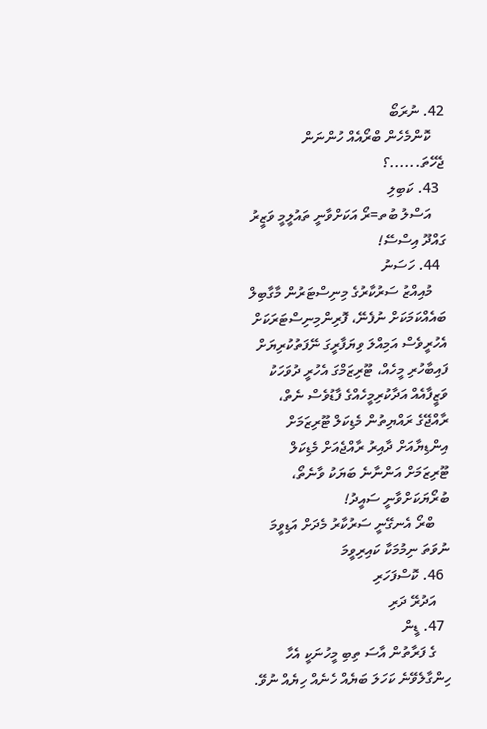42. ނުރަބޯ
    ކޮންމެހެން ބްރޯއެއް ހުންނަން ޖެހޭތަ......؟
  43. ކަބިލި
    އަސްލު ބުތ=ރޯ އަކަށްވާނީ ތައުލީމީ ވަޒީރު ގައްދޫ އިސްސޭ!
  44. ހަސަނު
    މުއިއްޒު ސަރުކާރުގެ މިނިސްޓަރުން މާގާބިލް ބައެއްކަމަކަށް ނުފެނޭ، ފޮރިންމިނިސްޓަރަކަށް އެހުރީވެސް އަމިއްލަ ވިޔަފާރީގަ ނޭފަތުކުރިޔަށް ފައިބާހުރި މީހެއް، ޓޫރިޒަމްގަ އެހުރީ ދުވަހަކު ވަޒީފާއެއް އަދާކުރިމީހެއްގެ ފާޑުވެސް ނެތް، ރާއްޖޭގެ ރައްޔިތުން މެޑިކަލް ޓޫރިޒަމަށް އިންޑިޔާއަށް ދާއިރު ރާއްޖެއަށް މެޑިކަލް ޓޫރިޒަމަށް އަންނާނެ ބަޔަކު ވާނެތޯ، ބުރޯޔަކަށްވާނީ ސައީދު!
    ބްރޯ އެނގޭނީ ސަރުކާރު މެދަށް އަޑިވީމަ ނުވަތަ ނިމުމަކާ ކައިރިވީމަ
  46. ކޮސްފަހަރި
    އަދުރޭ ދަރި
  47. ޑީން
    ގެ ފަރާތުން އާސަ ތިބި މީހުނަކީ އެހާ ހިންގާލެވޭނެ ކަހަލަ ބަޔެއް ހެނެއް ހިޔެއް ނުވޭ.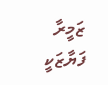ޒަމީރާ ފަޔާޒަކީ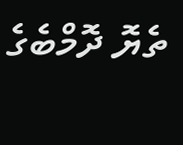ތެޔޮ ދޮމްބެގެ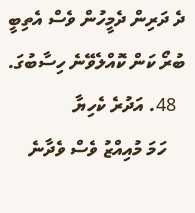ދެ ދަރިން ދެމީހުން ވެސް އެތިބީ ބުރޯ ކަން ކޮއްލެވޭނެ ހިސާބުގަ.
  48. އަދުރެ ކެހިޔާ
    ހަމަ މުއިއްޒު ވެސް ވެދާނެ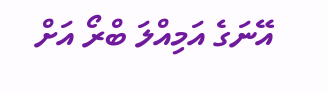އޭނަގެ އަމިއްލަ ބްރޯ އަށް